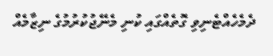ދެމެހެއްޓެނިވި ގޮތެއްގައި ކުނި މެނޭޖުކުރުމުގެ ނިޒާމެއް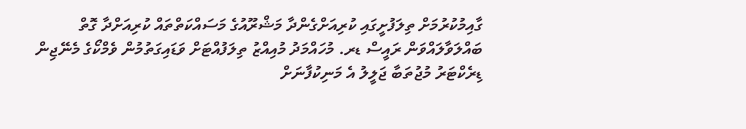ގާއިމުކުރުމަށް ތިލަފުށީގައި ކުރިއަށްގެންދާ މަޝްރޫއުގެ މަސައްކަތްތައް ކުރިއަށްދާ ގޮތް ބައްލަވާލައްވަން ރައީސް ޑރ. މުހައްމަދު މުއިއްޒު ތިލަފުއްޓަށް ވަޑައިގަތުމުން ވެމްކޯގެ މެނޭޖިން ޑިރެކްޓަރު މުޖުތަބާ ޖަލީލު އެ މަނިކުފާނަށް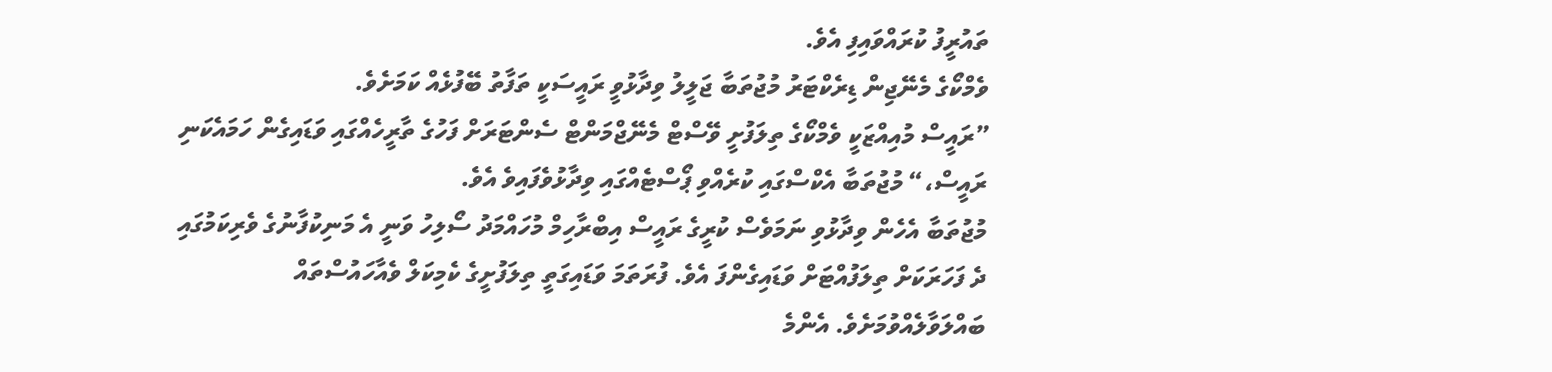ތައުރީފު ކުރައްވައިފި އެވެ.
ވެމްކޯގެ މެނޭޖިން ޑިރެކްޓަރު މުޖުތަބާ ޖަލީލު ވިދާޅުވީ ރައީސަކީ ތަފާތު ބޭފުޅެއް ކަމަށެވެ.
”ރައީސް މުއިއްޒަކީ ވެމްކޯގެ ތިލަފުށީ ވޭސްޓް މެނޭޖްމަންޓް ސެންޓަރަށް ފަހުގެ ތާރީހެއްގައި ވަޑައިގެން ހަމައެކަނި ރައީސް،“ މުޖުތަބާ އެކްސްގައި ކުރެއްވި ޕޯސްޓެއްގައި ވިދާޅުވެފައިވެ އެވެ.
މުޖުތަބާ އެހެން ވިދާޅުވި ނަމަވެސް ކުރީގެ ރައީސް އިބްރާހިމް މުހައްމަދު ސޯލިހު ވަނީ އެ މަނިކުފާނުގެ ވެރިކަމުގައި ދެ ފަހަރަކަށް ތިލަފުއްޓަށް ވަޑައިގެންފަ އެވެ. ފުރަތަމަ ވަޑައިގަތީ ތިލަފުށީގެ ކެމިކަލް ވެއާހައުސްތައް ބައްލަވާލެއްވުމަށެވެ. އެންމެ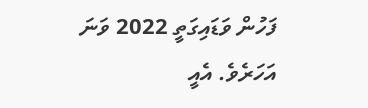ފަހުން ވަޑައިގަތީ 2022 ވަނަ އަހަރެވެ. އެއީ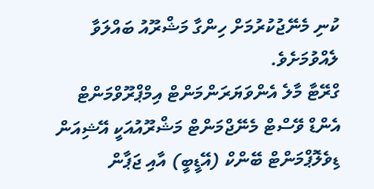ކުނި މެނޭޖުކުރުމަށް ހިންގާ މަޝްރޫއު ބައްލަވާ ލެއްވުމަށެވެ.
ގްރޭޓާ މާލެ އެންވަޔަރަންމަންޓް އިމްޕްރޫވްމަންޓް އެންޑް ވޭސްޓް މެނޭޖްމަންޓް މަޝްރޫއުއަކީ އޭޝިއަން ޑިވެލޮޕްމަންޓް ބޭންކް (އޭޑީބީ) އާއި ޖަޕާން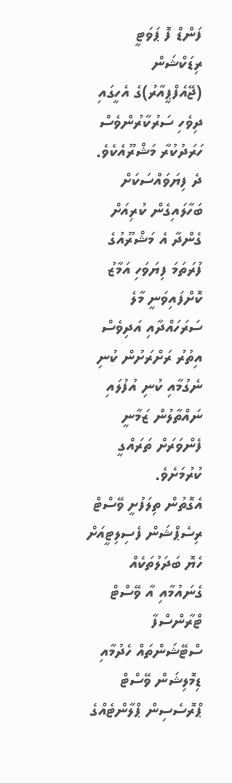ފަންޑް ފޮ ޕަވަޓީ ރިޑަކްޝަން (ޖޭއެފްޕީއާރު)ގެ އެހީގައި ދިވެހި ސަރުކާރުންވެސް ހަރަދުކުރާ މަޝްރޫއެކެވެ.
ދެ ފިޔަވައްސަކަށް ބަހާލައިގެން ކުރިއަށް ގެންދާ އެ މަޝްރޫއުގެ ފުރަތަމަ ފިޔަވަހި އަމާޒު ކޮށްފައިވަނީ މާލެ ސަރަހައްދާއި އަދިވެސް އިތުރު ރަށްރަށުން ކުނި ނެގުމާއި ކުނި އުފުލައި ނައްތާލުން ޒަމާނީ ފެންވަރަށް ތަރައްގީ ކުރުމަށެވެ.
އެގޮތުން ތިލަފުށީ ވޭސްޓް ރިސެޕްޝަން ފެސިލިޓީއަށް ހެޔޮ ބަދަލުތަކެއް ގެނައުމާއި އާ ވޭސްޓް ޓްރާންސްފާ ސްޓޭޝަންތައް ހެދުމާއި ޑިމޮލިޝަން ވޭސްޓް ޕްރޮސެސިން ޕްލާންޓެއްގެ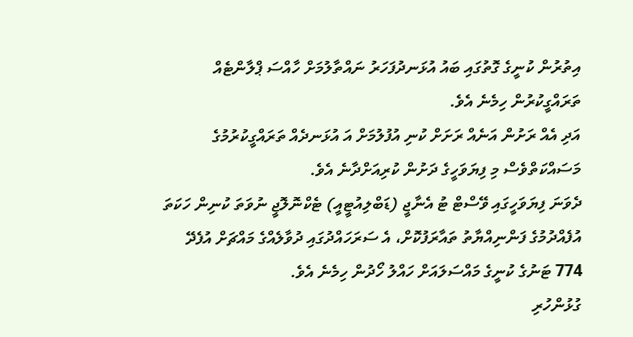އިތުރުން ކުނީގެ ގޮތުގައި ބައު އުޅަނދުފަހަރު ނައްތާލުމަށް ހާއްސަ ޕްލާންޓެއް ތަރައްގީކުރުން ހިމެނެ އެވެ.
އަދި އެއް ރަށުން އަނެއް ރަށަށް ކުނި އުފުލުމަށް އަ އުޅަނދެއް ތަރައްގީކުރުމުގެ މަސައްކަތްވެސް މި ފިޔަވަހީގެ ދަށުން ކުރިއަށްދާނެ އެވެ.
ދެވަނަ ފިޔަވަހީގައި ވޭސްޓް ޓު އެނާޖީ (ޑަބްލިއުޓީއީ) ޓެކްނޮލޮޖީ ނުވަތަ ކުނިން ހަކަތަ އުފެއްދުމުގެ ފަންނިއްޔާތު ތައާރަފުކޮށް، އެ ސަރަހައްދުގައި ދުވާލެއްގެ މައްޗަށް އުފެދޭ 774 ޓަނުގެ ކުނީގެ މައްސަލައަށް ހައްލު ހޯދުން ހިމެނެ އެވެ.
ގުޅުންހުރި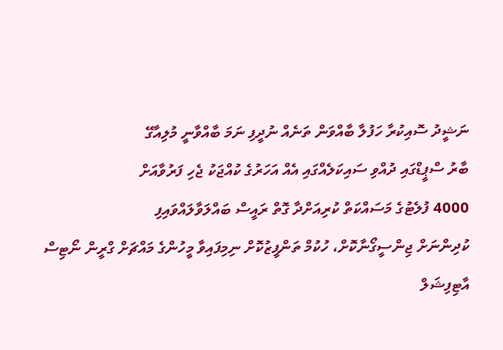ނަޝީދު ސޮއިކުރާ ހަފުލާ ބާއްވަން ތަނެއް ނުދީފި ނަމަ ބާއްވާނީ މުލިއާގޭ
ބާރު ސްޕީޑްގައި ދުއްވި ސައިކަލެއްގައި އެއް އަހަރުގެ ކުއްޖަކު ޖެހި ފަރުވާއަށް
4000 ފުލެޓުގެ މަސައްކަތް ކުރިއަށްދާ ގޮތް ރައީސް ބައްލަވާލައްވައިފި
ކުދިންނަށް ޖިންސީގޯނާކޮށް، ހުކުމް ތަންފީޒުކޮށް ނިމިފައިވާ މީހުންގެ މައްޗަށް ގްރީން ނޯޓިސް
އާޓިފިޝަލް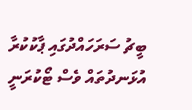ބީޗު ސަރަހައްދުގައި ޕާކުކުރާ އުޅަނދުތައް ވެސް ޓޯކުރަނީ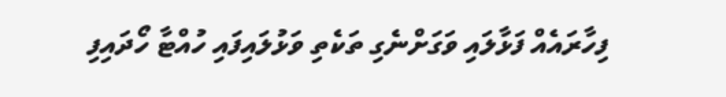ފިހާރައެއް ފަޅާލައި ވަގަށްނެގި ތަކެތި ވަޅުލައިފައި ހުއްޓާ ހޯދައިފި